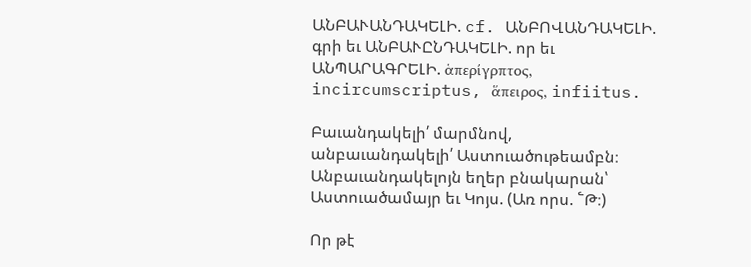ԱՆԲԱՒԱՆԴԱԿԵԼԻ. cf. ԱՆԲՈՎԱՆԴԱԿԵԼԻ. գրի եւ ԱՆԲԱՒԸՆԴԱԿԵԼԻ. որ եւ ԱՆՊԱՐԱԳՐԵԼԻ. ἁπερίγρπτος, incircumscriptus, ἅπειρος, infiitus.

Բաւանդակելի՛ մարմնով, անբաւանդակելի՛ Աստուածութեամբն։ Անբաւանդակելոյն եղեր բնակարան՝ Աստուածամայր եւ Կոյս. (Առ որս. ՟Թ։)

Որ թէ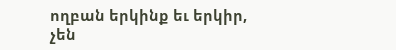ողբան երկինք եւ երկիր, չեն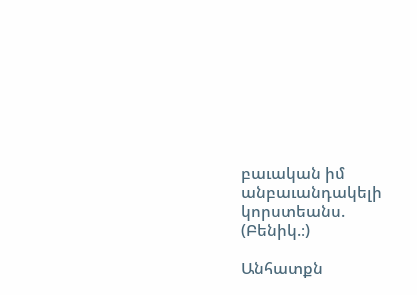բաւական իմ անբաւանդակելի կորստեանս. (Բենիկ.։)

Անհատքն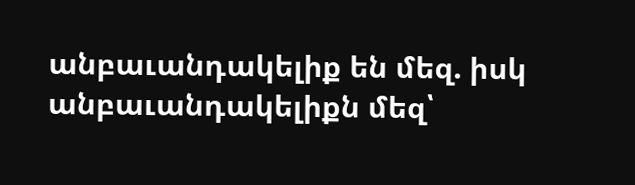անբաւանդակելիք են մեզ. իսկ անբաւանդակելիքն մեզ՝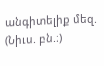անգիտելիք մեզ. (Նիւս. բն.։)